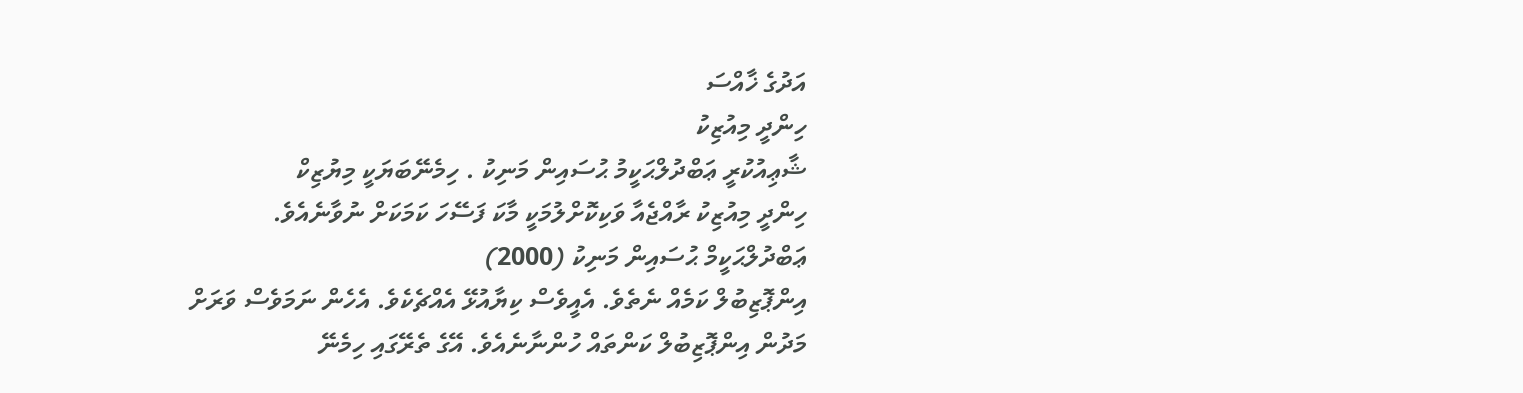އަދުގެ ޚާއްސަ
ހިންދީ މިއުޒިކު
ޝާޢިއުކުރީ ޢަބްދުލްޙަކީމު ޙުސައިން މަނިކު . ހިމެނޭބަޔަކީ މިޔުޒިކް
ހިންދީ މިއުޒިކު ރާއްޖެއާ ވަކިކޮށްލުމަކީ މާކަ ފަސޭހަ ކަމަކަށް ނުވާނެއެވެ.
ޢަބްދުލްޙަކީމް ޙުސައިން މަނިކު (2000)
އިންޕޮޒިބުލް ކަމެއް ނެތެވެ. އެއީވެސް ކިޔާއުޅޭ އެއްޗެކެވެ. އެހެން ނަމަވެސް ވަރަށް މަދުން އިންޕޮޒިބުލް ކަންތައް ހުންނާނެއެވެ. އޭގެ ތެރޭގައި ހިމެނޭ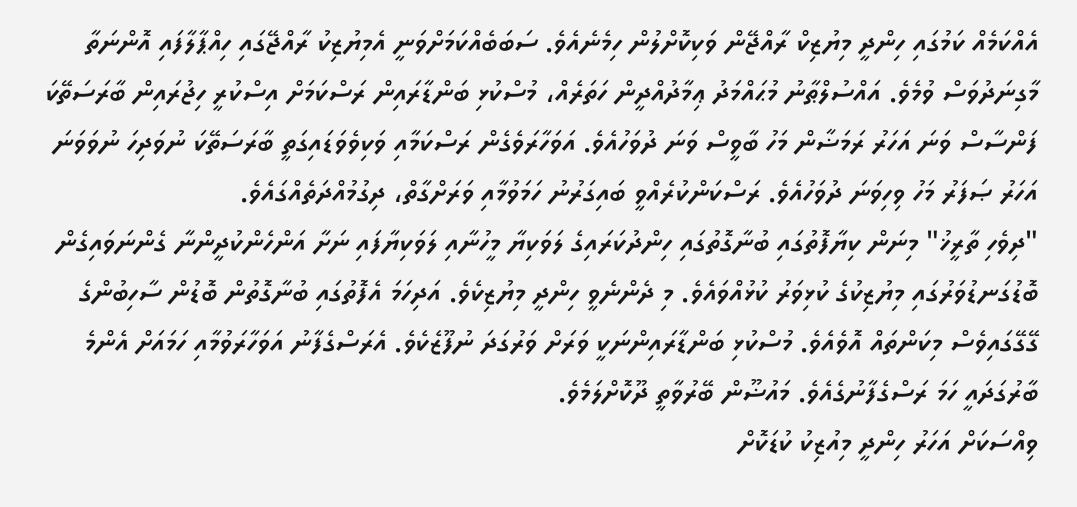އެއްކަމެއް ކަމުގައި ހިންދީ މިޔުޒިކް ރާއްޖޭން ވަކިކޮށްލުން ހިމެނެއެވެ. ސަބަބެއްކަމަށްވަނީ އެމިޔުޒިކު ރާއްޖޭގައި ހިއްޕާލާފައި އޮންނަތާ މާގިނަދުވަސް ވުމެވެ. އައްސުލްޠާނު މުޙައްމަދު ޢިމާދުއްދީން ހަތަރެއް، މުސްކުޅި ބަންޑާރައިން ރަސްކަމަށް އިސްކުރީ ހިޖުރައިން ބާރަސަތޭކަ ފަންސާސް ވަނަ އަހަރު ރަމަޟާން މަހު ބާވީސް ވަނަ ދުވަހުއެވެ. އަވަހާރަވެގެން ރަސްކަމާއި ވަކިވެވަޑައިގަތީ ބާރަސަތޭކަ ނުވަދިހަ ނުވަވަނަ އަހަރު ޞަފަރު މަހު ވިހިވަނަ ދުވަހުއެވެ. ރަސްކަންކުރެއްވީ ބައިގަރުނު ހަމަވުމާއި ވަރަށްގާތް، ދިގުމުއްދަތެއްގައެވެ.
"ދިވެހި ތާރީޚު" މިނަން ކިޔާފޮތުގައި ބުނާގޮތުގައި ހިންދުކަރައިގެ ލަވަކިޔާ މީހުނާއި ލަވަކިޔާފައި ނަށާ އަންހެންކުދީންނާ ގެންނަވައިގެން ބޮޑުގަނޑުވަރުގައި މިޔުޒިކުގެ ކުޅިވަރު ކުޅުއްވައެވެ. މި ދެންނެވީ ހިންދީ މިޔުޒިކެވެ. އަދިހަމަ އެފޮތުގައި ބުނާގޮތުން ބޮޑުން ސާހިބުންގެ ގޭގޭގައިވެސް މިކަންތައް އޮވެއެވެ. މުސްކުޅި ބަންޑާރައިންނަކީ ވަރަށް ވަރުގަދަ ނުފޫޒެކެވެ. އެރަސްގެފާނު އަވަހާރަވުމާއި ހަމައަށް އެންމެ ބާރުގަދައީ ހަމަ ރަސްގެފާނުގެއެވެ. މައުޟޫން ބޭރުވާތީ ދޫކޮށްލަމެވެ.
ވިއްސަކަށް އަހަރު ހިންދީ މިއުޒިކު ކުޑަކޮށް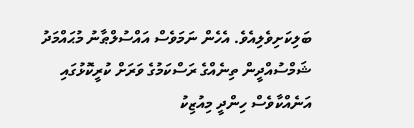ބަލިކަށިވެލިއެވެ. އެހެން ނަމަވެސް އައްސުލްޠާނު މުޙައްމަދު ޝަމްސުއްދީން ތިނެއްގެ ރަސްކަމުގެ ވަރަށް ކުރީކޮޅުގައި އަނެއްކާވެސް ހިންދީ މިއުޒިކު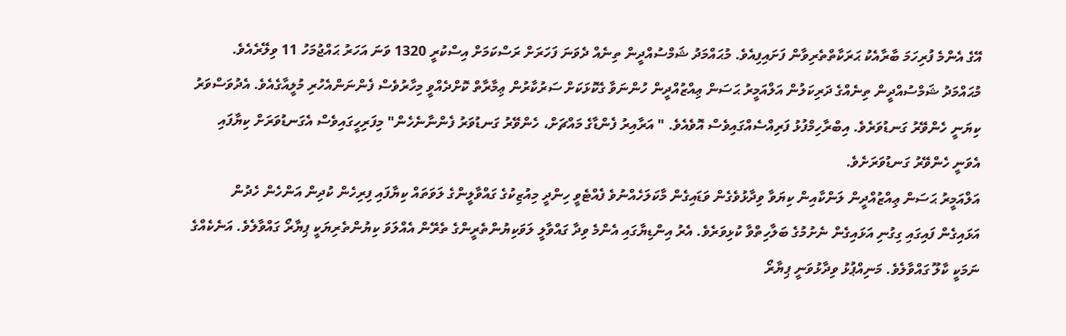އޭގެ އެންމެ ފުރިހަމަ ބާރާއެކު ޙަރަކާތްތެރިވާން ފަށައިފިއެވެ. މުޙައްމަދު ޝަމްސުއްދީން ތިނެއް ދެވަނަ ފަހަރަށް ރަސްކަމަށް އިސްކުރީ 1320 ވަނަ އަހަރު ޙައްޖުމަހު 11 ވިލޭރެއެވެ.
މުޙައްމަދު ޝަމްސުއްދީން ތިނެއްގެ ދަރިކަލުން އަލްއަމީރު ޙަސަން ޢިއްޒުއްދީން ހުންނަވާ ގެކޮޅަކަށް ސަރުކާރުން ޢިމާރާތް ކޮށްދެއްވީ މިހާރުވެސް ފެންނަންއެހުރި މުލީއާގެއެވެ. އެދުވަސްވަރު ކިޔަނީ ހެންވޭރު ގަނޑުވަރެވެ. އިބްރާހިމްފުޅު ފަރިއްސެއްގައިވެސް އޮވެއެވެ. " އަރާއިރު ފެންޑާގެ މައްޗަށް، ހެންވޭރު ގަނޑުވަރު ފެންނާނެހެން" މިފަރިހީގައިވެސް އެގަނޑުވަރަށް ކިޔާފައި އެވަނީ ހެންވޭރު ގަނޑުވަރަށެވެ.
އަލްއަމީރު ޙަސަން ޢިއްޒުއްދީން ލަންކާއިން ކިޔަވާ ވިދާޅުވެގެން ވަޑައިގެން މާކަލަހެއްނުވެ ފެއްޓެވީ ހިންދީ މިއުޒިކުގެ ގައްވާލީންގެ ލަވަތައް ކިޔާފައި ފިރިހެން ކުދިން އަންހެން ހެދުން އަޅައިގެން ފައިގައި ގިގުނި އަޅައިގެން ނެށުމުގެ ބަލާހިތްވާ ކުޅިވަރެވެ. އެރު އިންޑިޔާގައި އެންމެ ވިދާ ގައްވާލީ ލަވަކިޔުންތެރީންގެ ތެރޭން އެއްލަވަ ކިޔުންތެރިޔަކީ ޕިޔާރޯ ގައްވާލެވެ. އަނެކެއްގެ ނަމަކީ ކާލޫ ގައްވާލެވެ. މަނިއްޕުޅު ވިދާޅުވަނީ ޕިޔާރޯ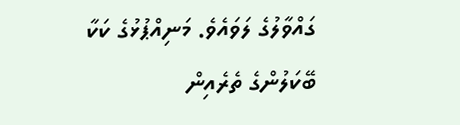ގައްވާލުގެ ލަވައެވެ. މަނިއްޕުޅުގެ ކަކާ ބޭކަލުންގެ ތެރެއިން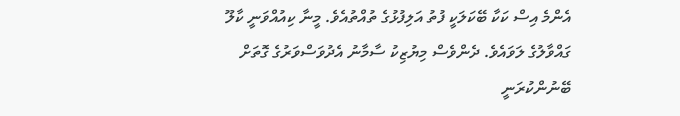އެންމެ އިސް ކަކާ ބޭކަލަކީ ފުތު އަލިފުޅުގެ ތުއްތުއެވެ. މީނާ ކިއުއްވަނީ ކާލޫ ގައްވާލުގެ ލަވައެވެ. ދެންވެސް މިޔުޒިކު ސާމާނު އެދުވަސްވަރުގެ ގޮތަށް ބޭނުންކުރަނީ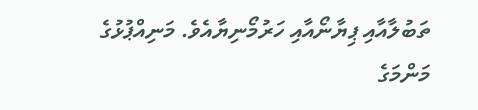ތަބުލާއާއި ޕިޔާނޯއާއި ހަރުމޯނިޔާއެވެ. މަނިއްޕުޅުގެ މަންމަގެ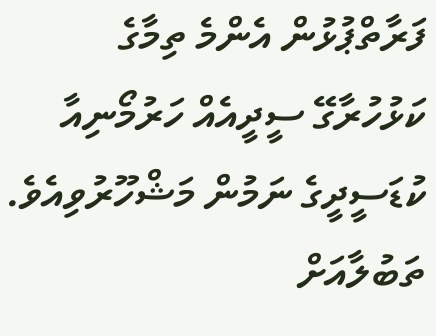ފަރާތްޕުޅުން އެންމެ ތިމާގެ ކަޅުހުރާގޭ ސީދީއެއް ހަރުމޯނިއާ ކުޑަސީދީގެ ނަމުން މަޝްހޫރުވިއެވެ. ތަބުލާއަށް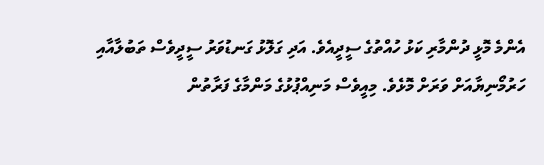އެންމެ މޮޅީ ދުންމާރި ކަޅު ހުއްތުގެ ސީދީއެވެ. އަދި ގަލޮޅު ގަނޑުވަރު ސީދީވެސް ތަބުލާއާއި ހަރުމޯނިޔާއަށް ވަރަށް މޮޅެވެ. މިއީވެސް މަނިއްޕުޅުގެ މަންމާގެ ފަރާތުން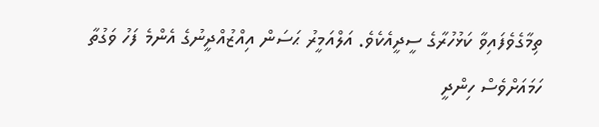ތިމާގެވެފައިވާ ކަޅުހުރާގެ ސީދީއެކެވެ. އަލްއަމީރު ޙަސަން އިއްޒުއްދީނުގެ އެންމެ ފަހު ވަގުތާ ހަމައަށްވެސް ހިންދީ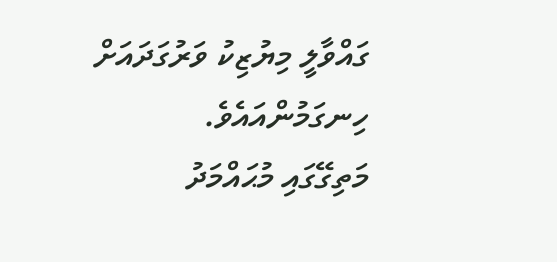ގައްވާލީ މިޔުޒިކު ވަރުގަދައަށް ހިނގަމުންއައެވެ.
މަތިގޭގައި މުޙައްމަދު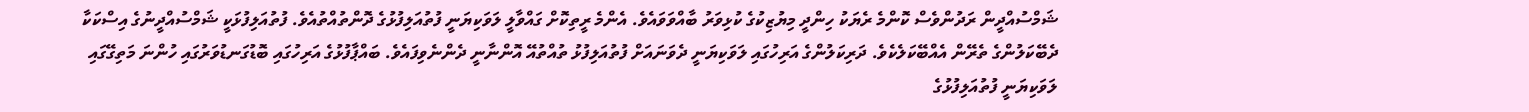ޝަމްސުއްދީން ރަދުންވެސް ކޮންމެ ރެޔަކު ހިންދީ މިޔުޒިކުގެ ކުޅިވަރު ބާއްވަވައެވެ. އެންމެ ރީތިކޮށް ގައްވާލީ ލަވަކިޔަނީ ފުތުއަލިފުޅުގެ ދޮންތުއްތުއެވެ. ފުތުއަލިފުޅަކީ ޝަމްސުއްދީނުގެ އިސްކަކާ ދެބޭކަލުންގެ ތެރޭން އެއްބޭކަލެކެވެ. ދަރިކަލުންގެ އަރިހުގައި ލަވަކިޔަނީ ދެވަނައަށް ފުތުއަލިފުޅު ތުއްތުއޭ އޮންނާނީ ދެންނެވިފައެވެ. ބައްޕާފުޅުގެ އަރިހުގައި ބޮޑުގަނޑުވަރުގައި ހުންނަ މަތިގޭގައި ލަވަކިޔަނީ ފުތުއަލިފުޅުގެ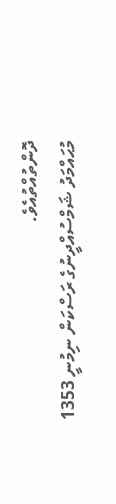ދޮންތުއްތުއެވެ.
މުޙައްމަދު ޝަމްސުއްދީނުގެ ރަސްކަން ނިމުނީ 1353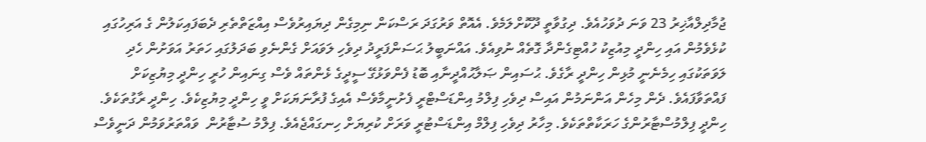ޖުމާދިލްއާޚިރު 23 ވަނަ ދުވަހުއެވެ. ދިގުވާތީ ދޫކޮށްލަމެވެ. އެއޮތް ވަރުގަދަ ރަސްކަން ނިމިގެން ދިޔައިރުވެސް އިއްޒަތްތެރި ދެބަފައިކަލުން ގެ އަރިހުގައި ކުޅެވެމުން އައި ހިންދީ މިއުޒިކު ހުއްޓިގެންދާ ގޮތެއް ނުވިއެވެ. އައްނަބީލު ޙަސަންފަރީދު ދިވެހި ލަވައަށް ގެންނެވި ބަދަލުގައި ހަތަރު އަވަށުން ހެދި ލަވަތަކުގައި ހިމެނެނީ މުޅިން ހިންދީ ރާގެވެ. ޙުސައިން ޞަލާޙުއްދީނާއި ބޮޑު ފެންވަޅުގޭ ސީދީގެ ޅެންތައް ވެސް ގިނައިން ހުރީ ހިންދީ މިޔުޒިކަށް ފައްތަވާފައެވެ. ދެން މިހެން އަންނަމުން އައިސް ދިވެހި ފިލްމު އިންޑަސްޓްރީ ފެށުނީމާވެސް އެއިގެ ފުރާނަޔަކަށް ވީ ހިންދީ މިޔުޒިކެވެ. ހިންދީ ރާގުތަކެވެ. ހިންދީ ފިލްމުސްޓާރުންގެ ހަރަކާތްތަކެވެ. މިހާރު ދިވެހި ފިލްމް އިންޑަސްޓުރީ ވަރަށް ކުރިޔަށް ހިނގައްޖެއެވެ. ފިލްމު ސުޓާރުން  ވައްތަރުވަމުން ދަނީވެސް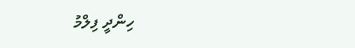ހިންދީ ފިލްމު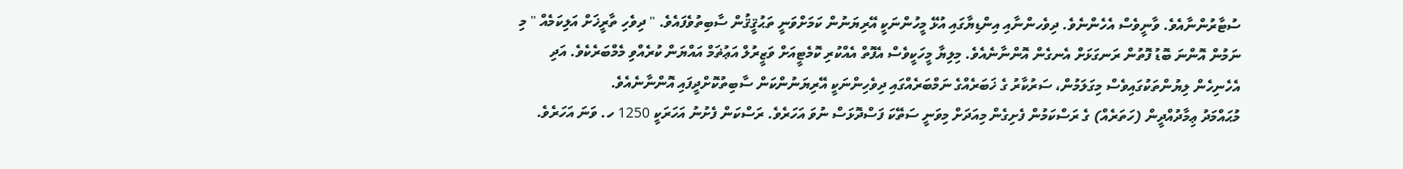ސުޓާރުންނާއެވެ. ވާނީވެސް އެހެންނެވެ. ދިވެހންނާއި އިންޑިޔާގައި އުޅޭ މީހުންނަކީ އޭރިޔަނުން ކަމަށްވަނީ ތަޙުޤީޤުން ސާބިތުވެފައެވެ. " ދިވެހި ތާރީޚަށް އަލިކަމެއް " މި ނަމުން އޮންނަ ބޮޑު ފޮތުން ރަނގަޅަށް އެނގެން އޮންނާނެއެވެ. މިލިޔާ މީހަކީވެސް އެފޮތް އެއްކުރި ކޮމެޓީއަށް ވަޒީރުލް އަޢުޡަމް އައްޔަން ކުރެއްވި މެމްބަރެކެވެ. އަދި އެހެނިހެން ލިޔުންތަކުގައިވެސް މިގަލަމުން، ސަރުކާރު ގެ ޚަބަރެއްގެ ނަމްބަރެއްގައި ދިވެހިންނަކީ އޭރިޔަނުންކަން ސާބިތުކޮށްދީފައި އޮންނާނެއެވެ.
މުޙައްމަދު ޢިމާދުއްދީން (ހަތަރެއް) ގެ ރަސްކަމުން ފެށިގެން މިއަދަށް މިވަނީ ސަތޭކަ ފަސްދޮޅަސް ނުވަ އަހަރެވެ. ރަސްކަން ފެށުނު އަހަރަކީ 1250 ހ. ވަނަ އަހަރެވެ.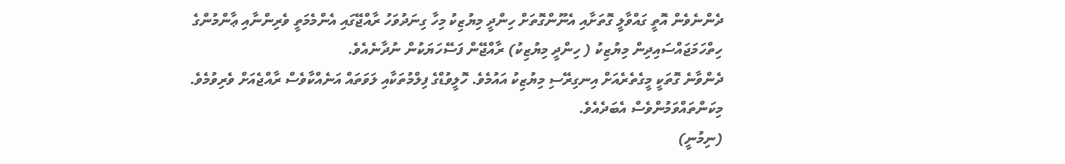ދެންނެވެން އޮތީ ގައްވާލީ ގޮތަށާއި އެނޫންގޮތަށް ހިންދީ މިޔުޒިކު މިހާ ގިނަދުވަހު ރާއްޖޭގައި އެންމެމަތީ ވެރިންނާއި ޢާންމުންގެ ހިތްހަމަޖައްސައިދިން މިޔުޒިކު ( ހިންދީ މިޔުޒިކު) ރާއްޖޭން ފަސޭހަޔަކުން ނުދާނެއެވެ.
ދެންވާނެ ގޮތަކީ މީގެތެރެއަށް އިނގިރޭސި މިޔުޒިކު އައުމެވެ. ހޮލީވުޑްގެ ފިލްމުތަކާއި ލަވަތައް އަނެއްކާވެސް ރާއްޖެއަށް ވެރިވުމެވެ. މިކަންތައްވަމުންވެސް އެބަދެއެވެ.
(ނިމުނީ)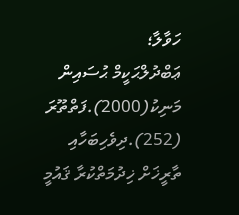ހަވާލާ؛
ޢަބްދުލްޙަކީމް ޙުސައިން މަނިކު(2000).ފަތްތޫރަ (252).ދިވެހިބަހާއި ތާރީޚަށް ޚިދުމަތްކުރާ ޤައުމީ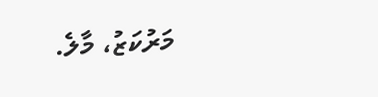މަރުކަޒު، މާލެ.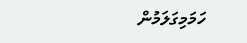ހަމަމިގަލަމުން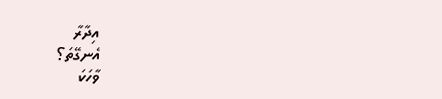އިދާރާ
އެނގޭތަ؟
ވާހަކަ